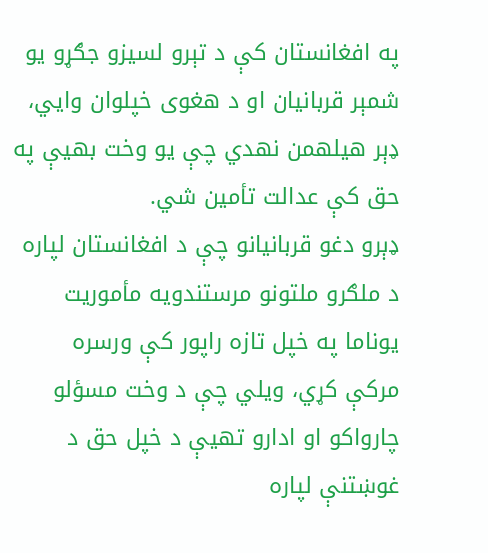په افغانستان کې د تېرو لسیزو جګړو یو شمېر قربانیان او د هغوی خپلوان وایي، ډېر هیلهمن نهدي چې یو وخت بهیې په حق کې عدالت تأمین شي.
ډېرو دغو قربانیانو چې د افغانستان لپاره د ملګرو ملتونو مرستندویه مأموریت یوناما په خپل تازه راپور کې ورسره مرکې کړي، ویلي چې د وخت مسؤلو چارواکو او ادارو تهیې د خپل حق د غوښتنې لپاره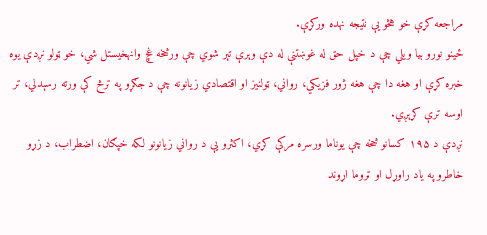مراجعه کړې خو هڅو یې نتیجه نهده ورکړې.
ځینو نورو بیا ویلي چې د خپل حق له غوښتنې له دې وېرې تېر شوي چې ورڅخه غچ وانهخیستل شي، خو ټولو نږدې یوه خبره کړې او هغه دا چې هغه ژور فزیکي، رواني، ټولنیز او اقتصادي زیانونه چې د جګړو په ترڅ کې ورته رسېدلي، تر اوسه ترې کړېږي.
نږدې د ۱۹۵ کسانو څخه چې یوناما ورسره مرکې کړي، اکثرو یې د رواني زیانونو لکه خپګان، اضطراب، د زړو خاطرو په یاد راوړل او ټروما اړوند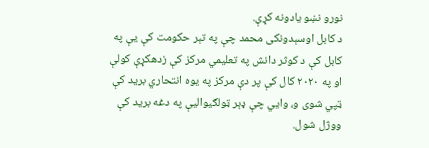نورو نښو یادونه کړې.
د کابل اوسېدونکی محمد چې په تېر حکومت کې یې په کابل کې د کوثر دانش په تعلیمي مرکز کې زدهکړې کولې او په ۲۰۲۰ کال کې پر دې مرکز په یوه انتحاري برید کې ټپي شوی و، وایي چې ډېر ټولګیوالیې په دغه برید کې ووژل شول.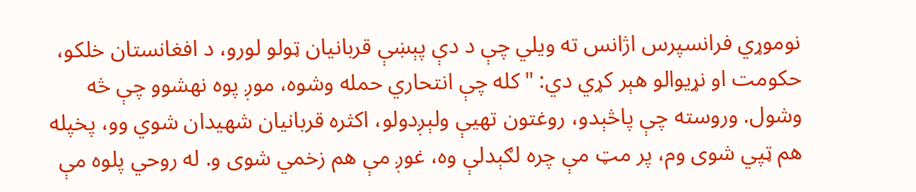نوموړي فرانسپرس اژانس ته ویلي چې د دې پېښې قربانیان ټولو لورو، د افغانستان خلکو، حکومت او نړیوالو هېر کړي دي: "کله چې انتحاري حمله وشوه، موږ پوه نهشوو چې څه وشول. وروسته چې پاڅېدو، روغتون تهیې ولېږدولو، اکثره قربانیان شهیدان شوي وو، پخپله هم ټپي شوی وم، پر مټ مې چره لګېدلې وه، غوږ مې هم زخمي شوی و. له روحي پلوه مې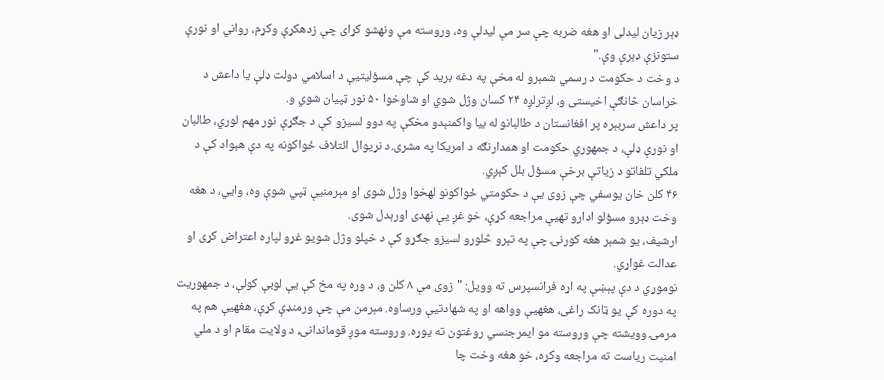ډېر زیان لیدلی او هغه ضربه چې سر مې لیدلې وه، وروسته مې ونهشو کړای چې زدهکړې وکړم، رواني او نورې ستونزې ډېرې وې."
د وخت د حکومت د رسمي شمېرو له مخې په دغه برید کې چې مسؤلیتیې د اسلامي دولت ډلې یا داعش د خراسان څانګې اخیستی و، لږترلږه ۲۴ کسان وژل شوي او شاوخوا ۵۰ نور ټپیان شوي و.
پر داعش سربېره پر افغانستان د طالبانو له بیا واکمنېدو مخکې په دوو لسیزو کې د جګړې نور مهم لوري، طالبان او نورې ډلې، د جمهوري حکومت او همدارنګه د امریکا په مشرۍ د نړیوال ائتلاف ځواکونه په دې هېواد کې د ملکي تلفاتو د زیاتې برخې مسؤل بلل کېږي.
۴۶ کلن خان یوسفي چې زوی یې د حکومتي ځواکونو لهخوا وژل شوی او مېرمنیې ټپي شوې وه، وایي، د هغه وخت ډېرو مسؤلو ادارو تهیې مراجعه کړې، خو غږ یې نهدی اورېدل شوی.
ارشیف، یو شمېر هغه کورنۍ چې په تېرو څلورو لسیزو جګړو کې د خپلو وژل شویو غړو لپاره اعتراض کړی او عدالت غواړي.
نوموړي د دې پېښې په اړه فرانسپرس ته وویل: "زوی مې ۸ کلن و، د وره په مخ کې یې لوبې کولې، د جمهوریت په دوره کې یو ټانک راغی، هغهیې وواهه او په شهادتیې ورساوه. مېرمن مې چې ورمنډې کړې، هغهیې هم په مرمۍ وویشته چې وروسته مو ایمرجنسي روغتون ته یوړه. وروسته موږ قوماندانۍ، د ولایت مقام او د ملي امنیت ریاست ته مراجعه وکړه، خو هغه وخت چا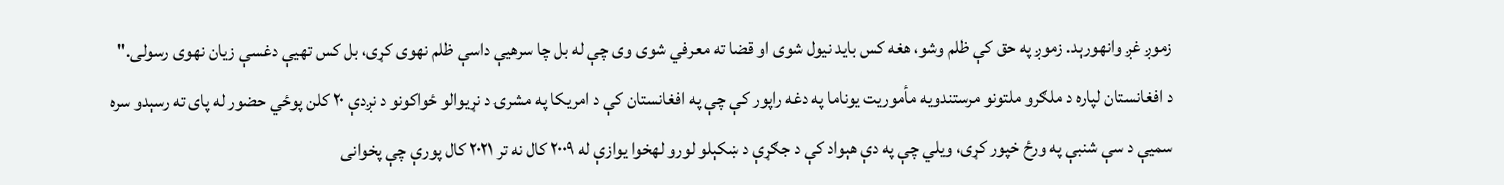زموږ غږ وانهورېد. زموږ په حق کې ظلم وشو، هغه کس باید نیول شوی او قضا ته معرفي شوی وی چې له بل چا سرهیې داسې ظلم نهوی کړی، بل کس تهیې دغسې زیان نهوی رسولی."
د افغانستان لپاره د ملګرو ملتونو مرستندویه مأموریت یوناما په دغه راپور کې چې په افغانستان کې د امریکا په مشرۍ د نړیوالو ځواکونو د نږدې ۲۰ کلن پوځي حضور له پای ته رسېدو سره سمیې د سې شنبې په ورځ خپور کړی، ویلي چې په دې هېواد کې د جګړې د ښکېلو لورو لهخوا یوازې له ۲۰۰۹ کال نه تر ۲۰۲۱ کال پورې چې پخوانی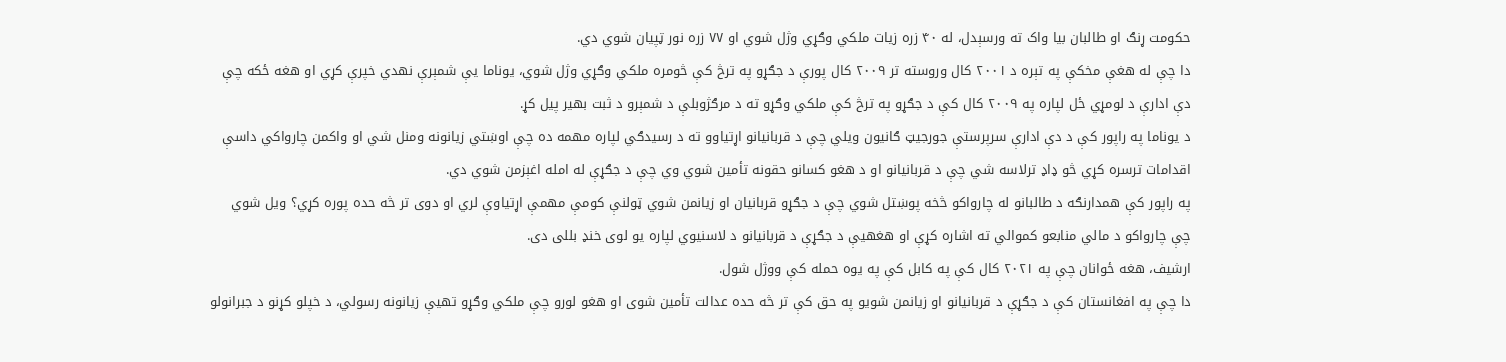حکومت ړنګ او طالبان بیا واک ته ورسېدل، له ۴۰ زره زیات ملکي وګړي وژل شوي او ۷۷ زره نور ټپیان شوي دي.
دا چې له هغې مخکې په تېره د ۲۰۰۱ کال وروسته تر ۲۰۰۹ کال پورې د جګړو په ترڅ کې څومره ملکي وګړي وژل شوي، یوناما یې شمېرې نهدي خپرې کړي او هغه ځکه چې دې ادارې د لومړي ځل لپاره په ۲۰۰۹ کال کې د جګړو په ترڅ کې ملکي وګړو ته د مرګژوبلې د شمېرو د ثبت بهیر پيل کړ.
د یوناما په راپور کې د دې ادارې سرپرستې جورجیټ ګانیون ویلي چې د قربانیانو اړتیاوو ته د رسیدګي لپاره مهمه ده چې اوښتي زیانونه ومنل شي او واکمن چارواکي داسې اقدامات ترسره کړي څو ډاډ ترلاسه شي چې د قربانیانو او د هغو کسانو حقونه تأمین شوي وي چې د جګړې له امله اغېزمن شوي دي.
په راپور کې همدارنګه د طالبانو له چارواکو څخه پوښتل شوي چې د جګړو قربانیان او زیانمن شوي ټولنې کومې مهمې اړتیاوې لري او دوی تر څه حده پوره کړي؟ ویل شوي چې چارواکو د مالي منابعو کموالي ته اشاره کړې او هغهیې د جګړې د قربانیانو د لاسنیوي لپاره یو لوی خنډ بللی دی.
ارشیف، هغه ځوانان چې په ۲۰۲۱ کال کې په کابل کې په یوه حمله کې ووژل شول.
دا چې په افغانستان کې د جګړې د قربانیانو او زیانمن شویو په حق کې تر څه حده عدالت تأمین شوی او هغو لورو چې ملکي وګړو تهیې زیانونه رسولي، د خپلو کړنو د جبرانولو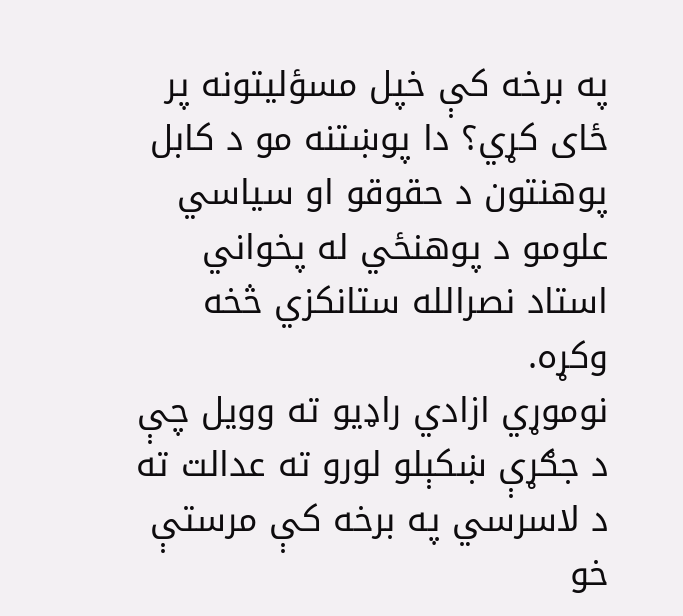په برخه کې خپل مسؤلیتونه پر ځای کړي؟ دا پوښتنه مو د کابل پوهنتون د حقوقو او سیاسي علومو د پوهنځي له پخواني استاد نصرالله ستانکزي څخه وکړه.
نوموړي ازادي راډیو ته وویل چې د جګړې ښکېلو لورو ته عدالت ته د لاسرسي په برخه کې مرستې خو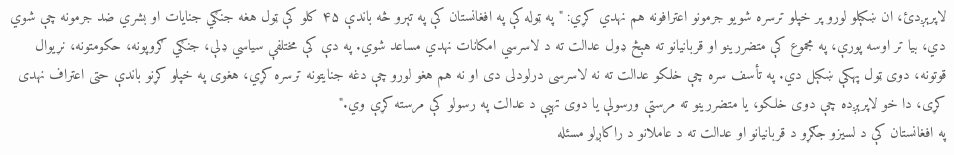لاپرېږدئ، ان ښکېلو لورو پر خپلو ترسره شویو جرمونو اعترافونه هم نهدي کړي: "په ټوله کې په افغانستان کې په تېرو څه باندې ۴۵ کلو کې ټول هغه جنګي جنایات او بشري ضد جرمونه چې شوي دي، بیا تر اوسه پورې، په مجموع کې متضررینو او قربانیانو ته هېڅ ډول عدالت ته د لاسرسي امکانات نهدي مساعد شوي. په دې کې مختلفې سیاسي ډلې، جنګي ګروپونه، حکومتونه، نړیوال قوتونه، دوی ټول پهکې ښکېل دي. په تأسف سره چې خلکو عدالت ته نه لاسرسی درلودلی دی او نه هم هغو لورو چې دغه جنایتونه ترسره کړي، هغوی په خپلو کړنو باندې حتی اعتراف نهدی کړی، دا خو لاپرېږده چې دوی خلکو، یا متضررینو ته مرستې ورسولې یا دوی تهیې د عدالت په رسولو کې مرسته کړې وي."
په افغانستان کې د لسیزو جګړو د قربانیانو او عدالت ته د عاملانو د راکاږلو مسئله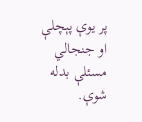پر یوې پېچلې او جنجالي مسئلې بدله شوې.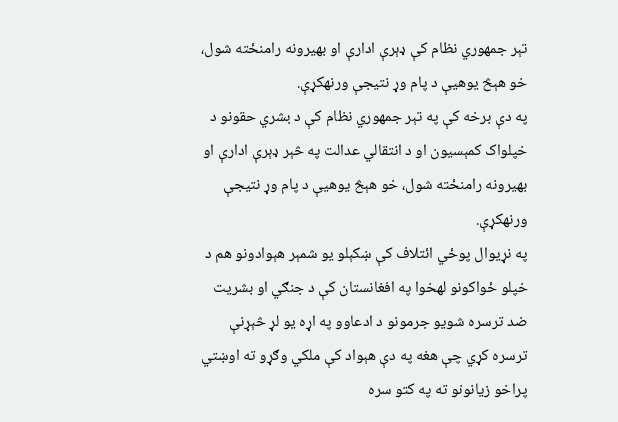تېر جمهوري نظام کې ډېرې ادارې او بهیرونه رامنځته شول، خو هېڅ یوهیې د پام وړ نتیجې ورنهکړې.
په دې برخه کې په تېر جمهوري نظام کې د بشري حقونو د خپلواک کمېسیون او د انتقالي عدالت په څېر ډېرې ادارې او بهیرونه رامنځته شول، خو هېڅ یوهیې د پام وړ نتیجې ورنهکړې.
په نړیوال پوځي ائتلاف کې ښکېلو یو شمېر هېوادونو هم د خپلو ځواکونو لهخوا په افغانستان کې د جنګي او بشریت ضد ترسره شویو جرمونو د ادعاوو په اړه یو لړ څېړنې ترسره کړي چې هغه په دې هېواد کې ملکي وګړو ته اوښتي پراخو زیانونو ته په کتو سره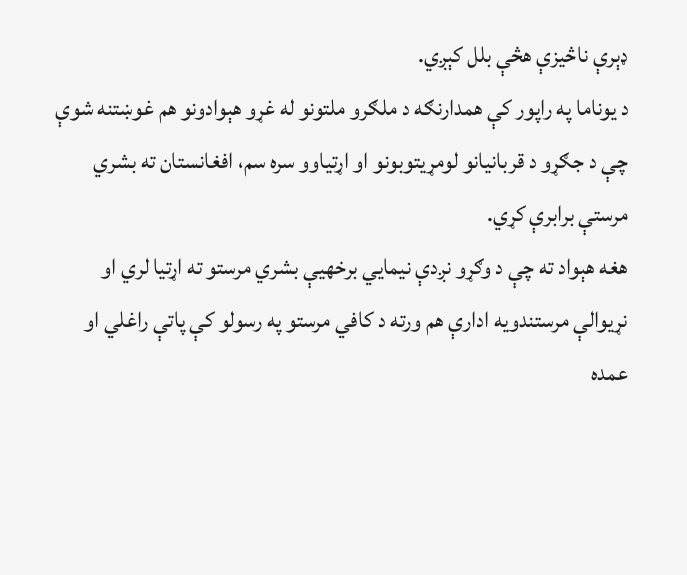ډېرې ناڅیزې هڅې بلل کېږي.
د یوناما په راپور کې همدارنګه د ملګرو ملتونو له غړو هېوادونو هم غوښتنه شوې چې د جګړو د قربانیانو لومړیتوبونو او اړتیاوو سره سم، افغانستان ته بشري مرستې برابرې کړي.
هغه هېواد ته چې د وګړو نږدې نیمایي برخهیې بشري مرستو ته اړتیا لري او نړیوالې مرستندویه ادارې هم ورته د کافي مرستو په رسولو کې پاتې راغلي او عمده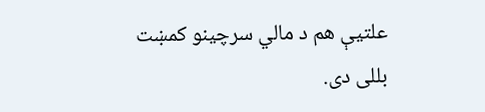علتیې هم د مالي سرچینو کمښت بللی دی.